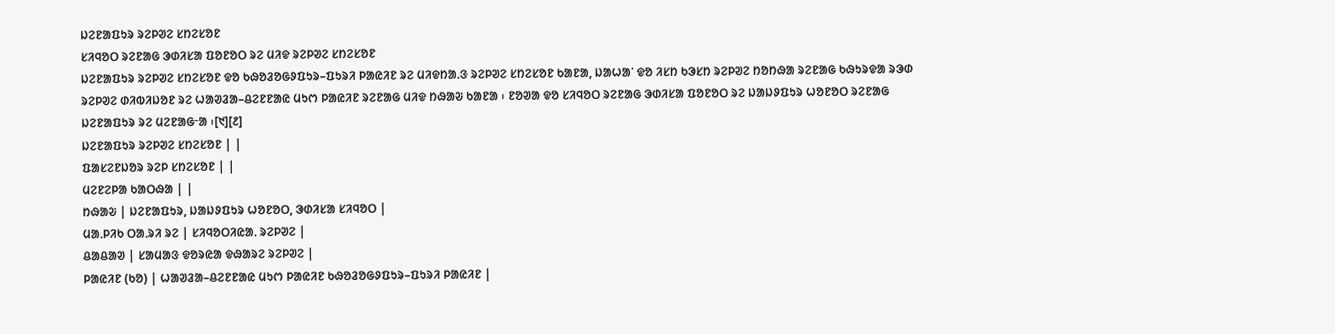ᱡᱮᱱᱟᱯᱩᱨ ᱨᱮᱞᱣᱮ ᱥᱴᱮᱥᱚᱱ
ᱥᱤᱧᱚᱛ ᱨᱮᱱᱟᱜ ᱳᱰᱤᱥᱟ ᱯᱚᱱᱚᱛ ᱨᱮ ᱢᱤᱫ ᱨᱮᱞᱣᱮ ᱥᱴᱮᱥᱚᱱ
ᱡᱮᱱᱟᱯᱩᱨ ᱨᱮᱞᱣᱮ ᱥᱴᱮᱥᱚᱱ ᱫᱚ ᱠᱷᱚᱲᱚᱜᱽᱯᱩᱨ–ᱯᱩᱨᱤ ᱞᱟᱭᱤᱱ ᱨᱮ ᱢᱤᱫᱴᱟᱹᱝ ᱨᱮᱞᱣᱮ ᱥᱴᱮᱥᱚᱱ ᱠᱟᱱᱟ, ᱡᱟᱦᱟᱸ ᱫᱚ ᱤᱥᱴ ᱠᱳᱥᱴ ᱨᱮᱞᱣᱮ ᱴᱚᱴᱷᱟ ᱨᱮᱱᱟᱜ ᱠᱷᱩᱨᱫᱟ ᱨᱳᱰ ᱨᱮᱞᱣᱮ ᱰᱤᱵᱤᱡᱚᱱ ᱨᱮ ᱦᱟᱣᱲᱟ–ᱪᱮᱱᱱᱟᱭ ᱢᱩᱬ ᱞᱟᱭᱤᱱ ᱨᱮᱱᱟᱜ ᱢᱤᱫ ᱴᱷᱟᱶ ᱠᱟᱱᱟ ᱾ ᱱᱚᱣᱟ ᱫᱚ ᱥᱤᱧᱚᱛ ᱨᱮᱱᱟᱜ ᱳᱰᱤᱥᱟ ᱯᱚᱱᱚᱛ ᱨᱮ ᱡᱟᱡᱽᱯᱩᱨ ᱦᱚᱱᱚᱛ ᱨᱮᱱᱟᱜ ᱡᱮᱱᱟᱯᱩᱨ ᱨᱮ ᱢᱮᱱᱟᱜᱼᱟ ᱾[᱑][᱒]
ᱡᱮᱱᱟᱯᱩᱨ ᱨᱮᱞᱣᱮ ᱥᱴᱮᱥᱚᱱ | |
ᱯᱟᱥᱮᱱᱡᱚᱨ ᱨᱮᱞ ᱥᱴᱮᱥᱚᱱ | |
ᱢᱮᱱᱮᱞᱟ ᱠᱟᱛᱷᱟ | |
ᱴᱷᱟᱶ | ᱡᱮᱱᱟᱯᱩᱨ, ᱡᱟᱡᱽᱯᱩᱨ ᱦᱚᱱᱚᱛ, ᱳᱰᱤᱥᱟ ᱥᱤᱧᱚᱛ |
ᱢᱟᱹᱞᱤᱠ ᱛᱟᱹᱨᱤ ᱨᱮ | ᱥᱤᱧᱚᱛᱤᱭᱟᱹ ᱨᱮᱞᱣᱮ |
ᱪᱟᱪᱟᱣ | ᱥᱟᱢᱟᱝ ᱫᱚᱨᱭᱟ ᱫᱷᱟᱨᱮ ᱨᱮᱞᱣᱮ |
ᱞᱟᱭᱤᱱ (ᱠᱚ) | ᱦᱟᱣᱲᱟ–ᱪᱮᱱᱱᱟᱭ ᱢᱩᱬ ᱞᱟᱭᱤᱱ ᱠᱷᱚᱲᱚᱜᱽᱯᱩᱨ–ᱯᱩᱨᱤ ᱞᱟᱭᱤᱱ |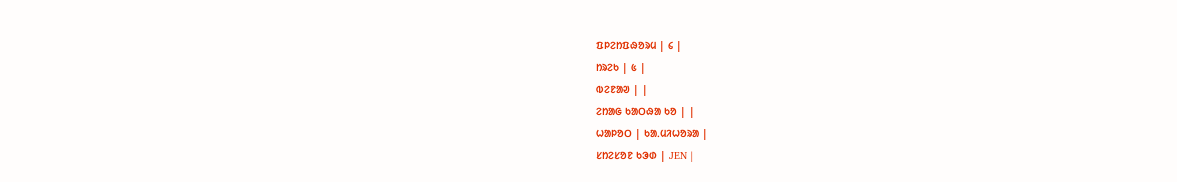ᱯᱞᱮᱴᱯᱷᱚᱨᱢ | ᱔ |
ᱴᱨᱮᱠ | ᱕ |
ᱵᱮᱱᱟᱣ | |
ᱮᱴᱟᱜ ᱠᱟᱛᱷᱟ ᱠᱚ | |
ᱦᱟᱞᱚᱛ | ᱠᱟᱹᱢᱤᱦᱚᱨᱟ |
ᱥᱴᱮᱥᱚᱱ ᱠᱳᱰ | JEN |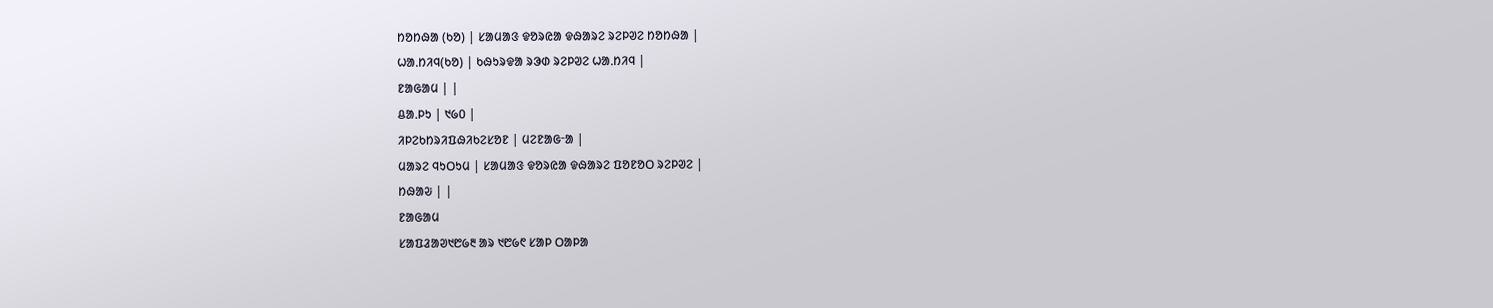ᱴᱚᱴᱷᱟ (ᱠᱚ) | ᱥᱟᱢᱟᱝ ᱫᱚᱨᱭᱟ ᱫᱷᱟᱨᱮ ᱨᱮᱞᱣᱮ ᱴᱚᱴᱷᱟ |
ᱦᱟᱹᱴᱤᱧ(ᱠᱚ) | ᱠᱷᱩᱨᱫᱟ ᱨᱳᱰ ᱨᱮᱞᱣᱮ ᱦᱟᱹᱴᱤᱧ |
ᱱᱟᱜᱟᱢ | |
ᱪᱟᱹᱞᱩ | ᱑᱙᱐ |
ᱤᱞᱮᱠᱴᱨᱤᱯᱷᱤᱠᱮᱥᱚᱱ | ᱢᱮᱱᱟᱜᱼᱟ |
ᱢᱟᱨᱮ ᱧᱩᱛᱩᱢ | ᱥᱟᱢᱟᱝ ᱫᱚᱨᱭᱟ ᱫᱷᱟᱨᱮ ᱯᱚᱱᱚᱛ ᱨᱮᱞᱣᱮ |
ᱴᱷᱟᱶ | |
ᱱᱟᱜᱟᱢ
ᱥᱟᱯᱲᱟᱣ᱑᱘᱙᱓ ᱟᱨ ᱑᱘᱙᱖ ᱥᱟᱞ ᱛᱟᱞᱟ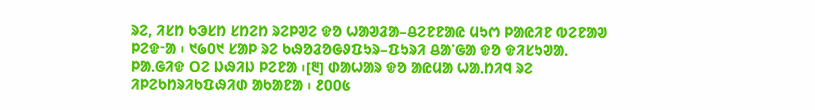ᱨᱮ, ᱤᱥᱴ ᱠᱳᱥᱴ ᱥᱴᱮᱴ ᱨᱮᱞᱣᱮ ᱫᱚ ᱦᱟᱣᱲᱟ–ᱪᱮᱱᱱᱟᱭ ᱢᱩᱬ ᱞᱟᱭᱤᱱ ᱵᱮᱱᱟᱣ ᱞᱮᱫᱼᱟ ᱾ ᱑᱙᱐᱑ ᱥᱟᱞ ᱨᱮ ᱠᱷᱚᱲᱚᱜᱽᱯᱩᱨ–ᱯᱩᱨᱤ ᱪᱟᱸᱜᱟ ᱫᱚ ᱫᱤᱥᱩᱣᱟᱹ ᱞᱟᱹᱜᱤᱫ ᱛᱮ ᱡᱷᱤᱡ ᱞᱮᱱᱟ ᱾[᱓] ᱰᱟᱦᱟᱨ ᱫᱚ ᱟᱭᱢᱟ ᱦᱟᱹᱴᱤᱧ ᱨᱮ ᱤᱞᱮᱠᱴᱨᱤᱠᱯᱷᱤᱰ ᱟᱠᱟᱱᱟ ᱾ ᱒᱐᱐᱕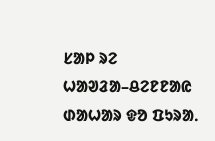ᱥᱟᱞ ᱨᱮ ᱦᱟᱣᱲᱟ–ᱪᱮᱱᱱᱟᱭ ᱰᱟᱦᱟᱨ ᱫᱚ ᱯᱩᱨᱟᱹ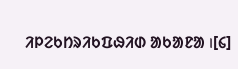ᱤᱞᱮᱠᱴᱨᱤᱠᱯᱷᱤᱰ ᱟᱠᱟᱱᱟ ।[᱔]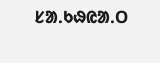ᱥᱟᱹᱠᱷᱭᱟᱹᱛ